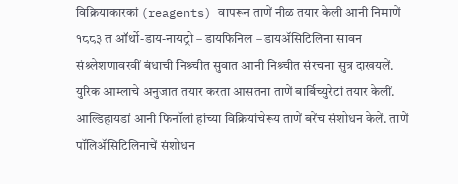विक्रियाकारकां (reagents) वापरून ताणें नीळ तयार केली आनी निमाणें १८८३ त ऑर्थो-डाय-नायट्रो – डायफिनिल – डायॲसिटिलिना सावन संश्र्लेशणावरवीं बंधाची निश्र्चीत सुवात आनी निश्र्चीत संरचना सुत्र दाखयलें.
युरिक आम्लाचे अनुजात तयार करता आसतना ताणें बार्बिच्युरेटां तयार केलीं. आल्डिहायडां आनी फिनॉलां हांच्या विक्रियांचेरूय ताणें बरेंच संशोधन केलें. ताणें पॉलिॲसिटिलिनाचें संशोधन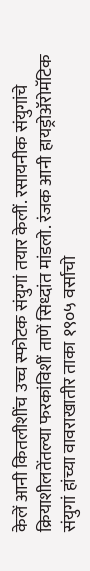केलें आनी कितलीशींच उच्च स्फोटक संयुगां तयार केलीं. रसायनीक संयुगांचे क्रियाशीलतेंतल्या फरकांविशीं ताणें सिध्दांत मांडलो. रंजक आनी हायड्रोॲरोमॅटिक संयुगां हांच्या वावराखातीर ताका १९०५ वर्साचो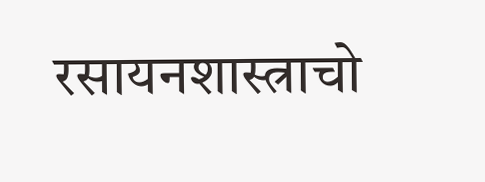रसायनशास्त्राचो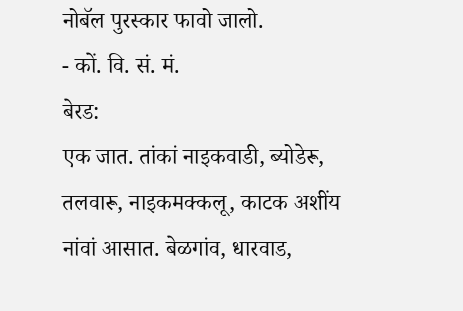नोबॅल पुरस्कार फावो जालो.
- कों. वि. सं. मं.
बेरड:
एक जात. तांकां नाइकवाडी, ब्योडेरू, तलवारू, नाइकमक्कलू, काटक अशींय नांवां आसात. बेळगांव, धारवाड,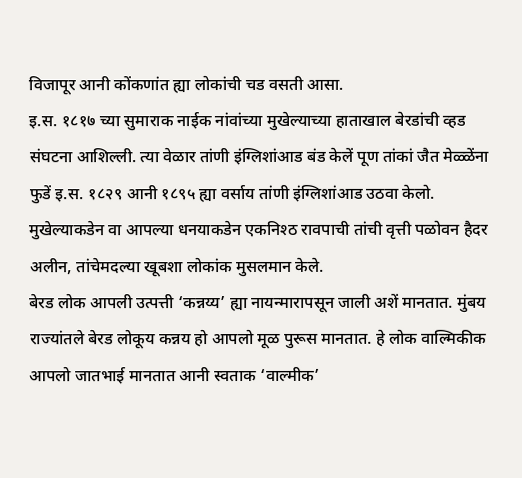विजापूर आनी कोंकणांत ह्या लोकांची चड वसती आसा.
इ.स. १८१७ च्या सुमाराक नाईक नांवांच्या मुखेल्याच्या हाताखाल बेरडांची व्हड संघटना आशिल्ली. त्या वेळार तांणी इंग्लिशांआड बंड केलें पूण तांकां जैत मेळ्ळेंना फुडें इ.स. १८२९ आनी १८९५ ह्या वर्साय तांणी इंग्लिशांआड उठवा केलो.
मुखेल्याकडेन वा आपल्या धनयाकडेन एकनिश्ठ रावपाची तांची वृत्ती पळोवन हैदर अलीन, तांचेमदल्या खूबशा लोकांक मुसलमान केले.
बेरड लोक आपली उत्पत्ती ‘कन्नय्य’ ह्या नायन्मारापसून जाली अशें मानतात. मुंबय राज्यांतले बेरड लोकूय कन्नय हो आपलो मूळ पुरूस मानतात. हे लोक वाल्मिकीक आपलो जातभाई मानतात आनी स्वताक ‘वाल्मीक’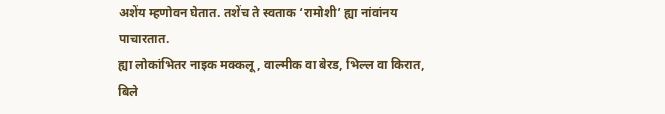अशेंय म्हणोवन घेतात. तशेंच ते स्वताक ‘रामोशी’ ह्या नांवांनय पाचारतात.
ह्या लोकांभितर नाइक मक्कलू, वाल्मीक वा बेरड, भिल्ल वा किरात, बिले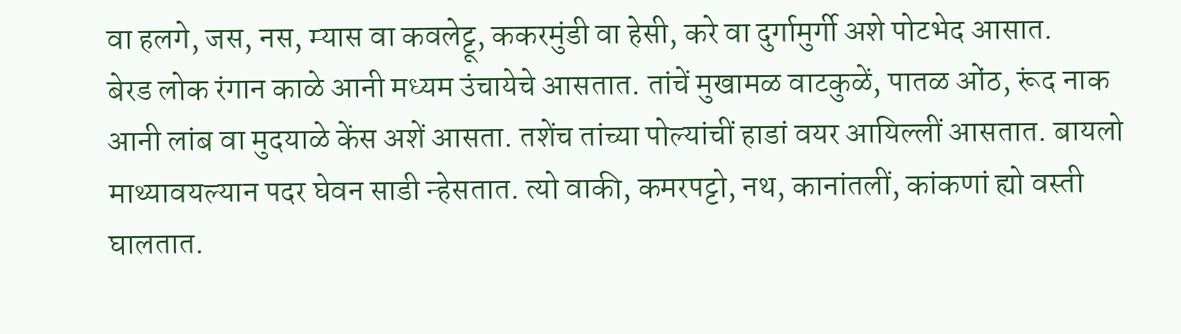वा हलगे, जस, नस, म्यास वा कवलेट्टू, ककरमुंडी वा हेसी, करे वा दुर्गामुर्गी अशे पोटभेद आसात.
बेरड लोक रंगान काळे आनी मध्यम उंचायेचे आसतात. तांचें मुखामळ वाटकुळें, पातळ ओंठ, रूंद नाक आनी लांब वा मुदयाळे केंस अशें आसता. तशेंच तांच्या पोल्यांचीं हाडां वयर आयिल्लीं आसतात. बायलो माथ्यावयल्यान पदर घेवन साडी न्हेसतात. त्यो वाकी, कमरपट्टो, नथ, कानांतलीं, कांकणां ह्यो वस्ती घालतात.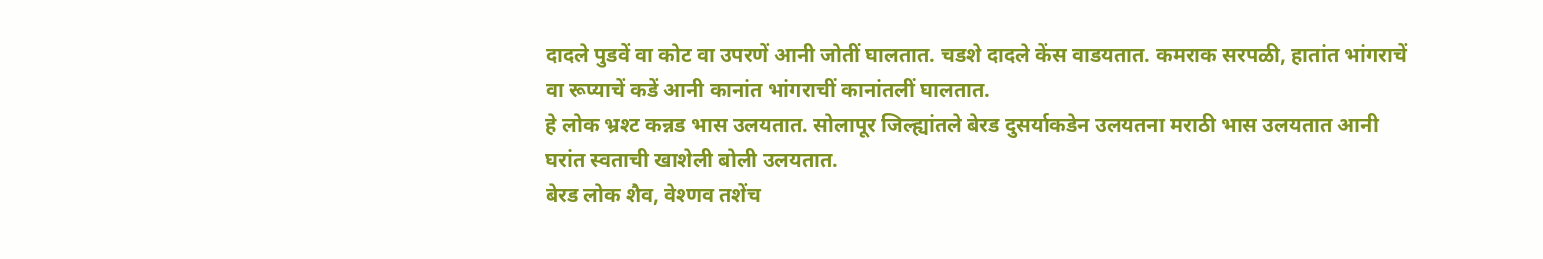दादले पुडवें वा कोट वा उपरणें आनी जोतीं घालतात. चडशे दादले केंस वाडयतात. कमराक सरपळी, हातांत भांगराचें वा रूप्याचें कडें आनी कानांत भांगराचीं कानांतलीं घालतात.
हे लोक भ्रश्ट कन्नड भास उलयतात. सोलापूर जिल्ह्यांतले बेरड दुसर्याकडेन उलयतना मराठी भास उलयतात आनी घरांत स्वताची खाशेली बोली उलयतात.
बेरड लोक शैव, वेश्णव तशेंच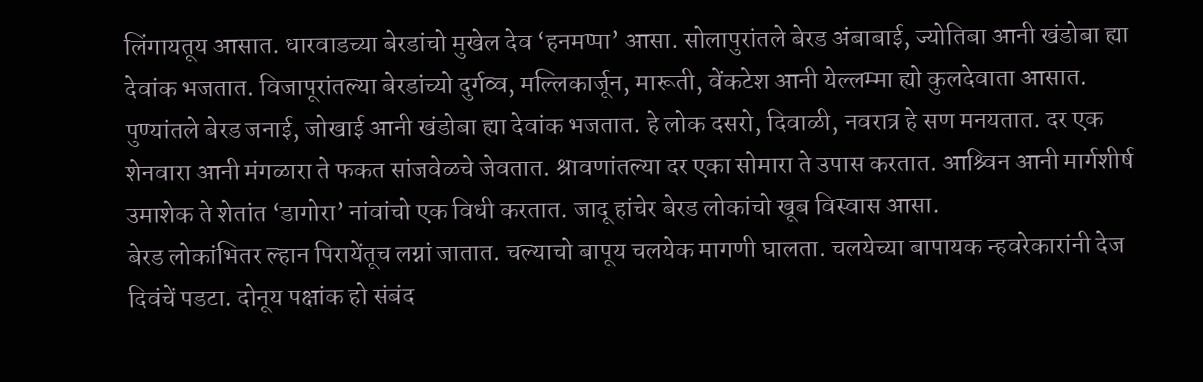लिंगायतूय आसात. धारवाडच्या बेरडांचो मुखेल देव ‘हनमप्पा’ आसा. सोलापुरांतले बेरड अंबाबाई, ज्योतिबा आनी खंडोबा ह्या देवांक भजतात. विजापूरांतल्या बेरडांच्यो दुर्गव्व, मल्लिकार्जून, मारूती, वेंकटेश आनी येल्लम्मा ह्यो कुलदेवाता आसात. पुण्यांतले बेरड जनाई, जोखाई आनी खंडोबा ह्या देवांक भजतात. हे लोक दसरो, दिवाळी, नवरात्र हे सण मनयतात. दर एक शेनवारा आनी मंगळारा ते फकत सांजवेळचे जेवतात. श्रावणांतल्या दर एका सोमारा ते उपास करतात. आश्र्विन आनी मार्गशीर्ष उमाशेक ते शेतांत ‘डागोरा’ नांवांचो एक विधी करतात. जादू हांचेर बेरड लोकांचो खूब विस्वास आसा.
बेरड लोकांभितर ल्हान पिरायेंतूच लग्नां जातात. चल्याचो बापूय चलयेक मागणी घालता. चलयेच्या बापायक न्हवरेकारांनी देज दिवंचें पडटा. दोनूय पक्षांक हो संबंद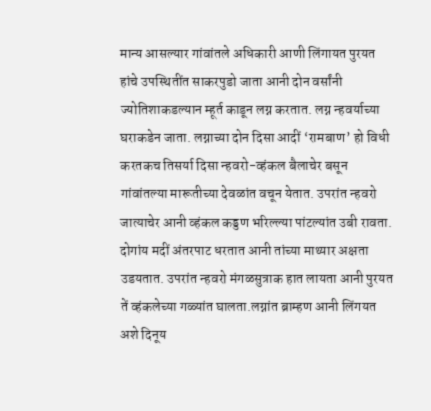मान्य आसल्यार गांवांतले अधिकारी आणी लिंगायत पुरयत हांचे उपस्थितींत साकरपुडो जाता आनी दोन वर्सांनी ज्योतिशाकडल्यान म्हूर्त काडून लग्न करतात. लग्न न्हवर्याच्या घराकडेन जाता. लग्नाच्या दोन दिसा आदीं ‘रामबाण’ हो विधी करतकच तिसर्या दिसा न्हवरो-व्हंकल बैलाचेर बसून गांवांतल्या मारूतीच्या देवळांत वचून येतात. उपरांत न्हवरो जात्याचेर आनी व्हंकल कड्डण भरिल्ल्या पांटल्यांत उबी रावता. दोगांय मदीं अंतरपाट धरतात आनी तांच्या माथ्यार अक्षता उडयतात. उपरांत न्हवरो मंगळसुत्राक हात लायता आनी पुरयत तें व्हंकलेच्या गळ्यांत घालता.लग्नांत ब्राम्हण आनी लिंगयत अशे दिनूय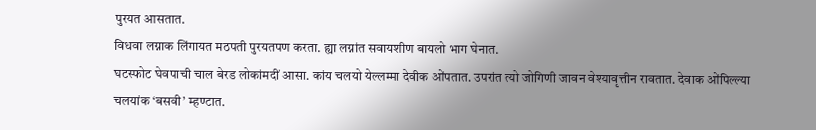पुरयत आसतात.
विधवा लग्नाक लिंगायत मठपती पुरयतपण करता. ह्या लग्नांत सवायशीण बायलो भाग घेनात.
घटस्फोट घेवपाची चाल बेरड लोकांमदीं आसा. कांय चलयो येल्लम्मा देवीक ओंपतात. उपरांत त्यो जोगिणी जावन वेश्यावृत्तीन रावतात. देवाक ओंपिल्ल्या चलयांक ‘बसवी’ म्हण्टात.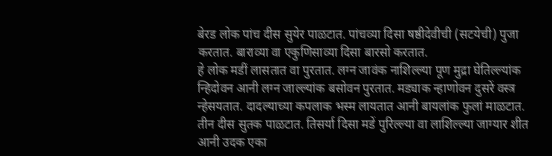बेरड लोक पांच दीस सुयेर पाळटात. पांचव्या दिसा षष्ठीदेवीची (सटयेची) पुजा करतात. बाराव्या वा एकुणिसाव्या दिसा बारसो करतात.
हे लोक मडीं लासतात वा पुरतात. लग्न जावंक नाशिल्ल्या पूण मुद्रा घेतिल्ल्यांक न्हिदोवन आनी लग्न जाल्ल्यांक बसोवन पुरतात. मड्याक न्हाणोवन दुसरें वस्त्र न्हेसयतात. दादल्याच्या कपलाक भस्म लायतात आनी बायलांक फुलां माळटात. तीन दीस सुतक पाळटात. तिसर्या दिसा मडें पुरिल्ल्या वा लाशिल्ल्या जाग्यार शीत आनी उदक एका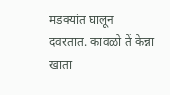मडक्यांत घालून दवरतात. कावळो तें केन्ना खाता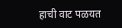हाची वाट पळयत